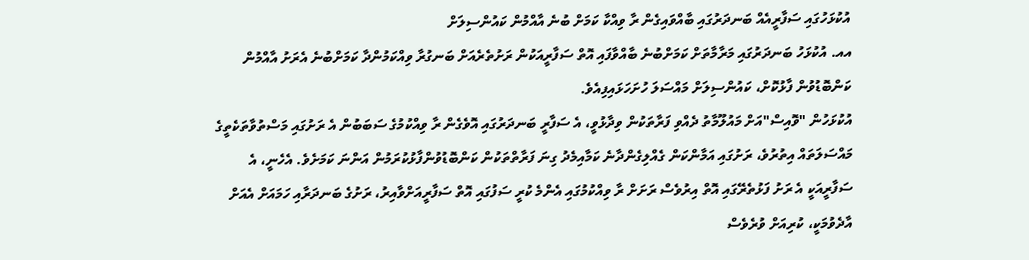އުކުޅަހުގައި ސަފާރީއެއް ބަނދަރުގައި ބާއްވައިގެން ރާ ވިއްކާ ކަމަށް ބުނެ އާއްމުން ކައުންސިލަށް
އއ. އުކުޅަހު ބަނދަރުގައި މަރާމާތަށް ކަމަށްބުނެ ބާއްވާފައި އޮތް ސަފާރީއަކުން ރަށުތެރެއަށް ބަނގުރާ ވިއްކަމުންދާ ކަމަށްބުނެ އެރަށު އާއްމުން ކަންބޮޑުވުން ފާޅުކޮށް، ކައުންސިލަށް މައްސަލަ ހުށަހަޅައިފިއެވެ.
އުކުޅަހުން "ވޮއިސް"އަށް މައުލޫމާތު ދެއްވި ފަރާތަކުން ވިދާޅުވީ، އެ ސަފާރީ ބަނދަރުގައި އޮވެގެން ރާ ވިއްކުމުގެ ސަބަބުން އެ ރަށުގައި މަސްތުވާތަކެތީގެ މައްސަލަތައް އިތުރުވެ، ރަށުގައި އަމާންކަން ގެއްލިގެންދާނެ ކަމާއިމެދު ގިނަ ފަރާތްތަކުން ކަންބޮޑުވުންފާޅުކުރަމުން އަންނަ ކަމަށެވެ. އެހެނީ، އެ ސަފާރީއަކީ އެ ރަށު ފަޅުތެރޭގައި އޮތް އިރުވެސް ރަށަށް ރާ ވިއްކުމުގައި އެންމެ ކުރީ ސަފުގައި އޮތް ސަފާރީއަށްވާއިރު، ރަށުގެ ބަނދަރާއި ހަމައަށް އެއަށް އާދެވުމަކީ، ކުރިއަށް ވުރެވެސް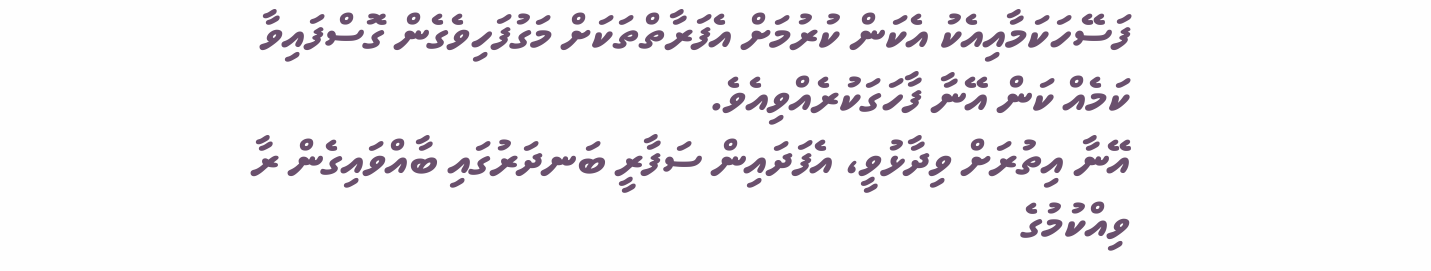ފަސޭހަކަމާއިއެކު އެކަން ކުރުމަށް އެފަރާތްތަކަށް މަގުފަހިވެގެން ގޮސްފައިވާ ކަމެއް ކަން އޭނާ ފާހަގަކުރެއްވިއެވެ.
އޭނާ އިތުރަށް ވިދާޅުވީ، އެފަދައިން ސަފާރީ ބަނދަރުގައި ބާއްވައިގެން ރާ ވިއްކުމުގެ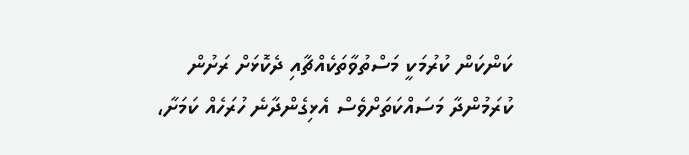ކަންކަން ކުރުމަކީ މަސްތުވާތަކެއްޗާއި ދެކޮޅަށް ރަށުން ކުރަމުންދާ މަސައްކަތަށްވެސް އެޅިގެންދާނެ ހުރަހެއް ކަމަށާ،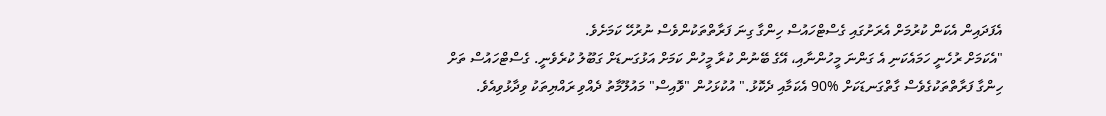އެފަދައިން އެކަން ކުރުމަށް އެރަށުގައި ގެސްޓްހައުސް ހިންގާ ގިނަ ފަރާތްތަކުންވެސް ނުރުހޭ ކަމަށެވެ.
"އެކަމަށް ރުހެނީ ހަމައެކަނި އެ ގަންނަ މީހުންނާއި، އޭގެ ބޭނުން ކުރާ މީހުން ކަމަށް އަޅުގަނޑަށް ގަބޫލު ކުރެވެނީ. ގެސްޓްހައުސް ތަށް ހިންގާ ފަރާތްތަކުގެވެސް ގާތްގަނޑަކަށް %90 އެކަމާއި ދެކޮޅު." އުކުޅަހުން "ވޮއިސް" މައުލޫމާތު ދެއްވި ރައްޔިތަކު ވިދާޅުވިއެވެ.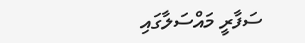ސަފާރީ މައްސަލާގައި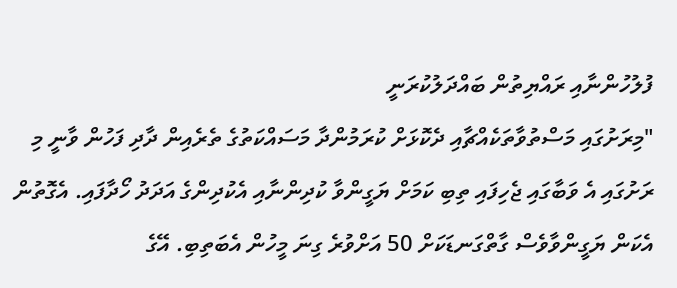ފުލުހުންނާއި ރައްޔިތުން ބައްދަލުކުރަނީ
"މިރަށުގައި މަސްތުވާތަކެއްޗާއި ދެކޮޅަށް ކުރަމުންދާ މަސައްކަތުގެ ތެރެއިން ދާދި ފަހުން ވާނީ މި ރަށުގައި އެ ވަބާގައި ޖެހިފައި ތިބި ކަމަށް ޔަގީންވާ ކުދިންނާއި އެކުދިންގެ އަދަދު ހޯދާފައި. އެގޮތުން އެކަން ޔަގީންވާވެސް ގާތްގަނޑަކަށް 50 އަށްވުރެ ގިނަ މީހުން އެބަތިބި. އޭގެ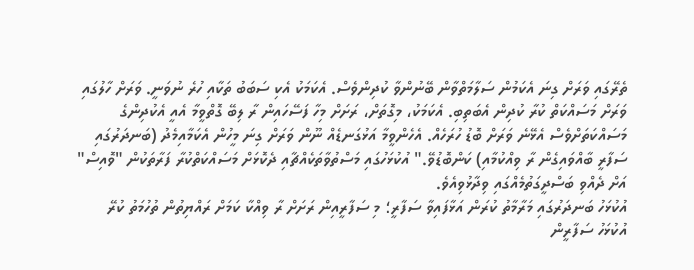ތެރޭގައި ވަރަށް ގިނަ އެކަމުން ސަލާމަތްވާން ބޭނުންވާ ކުދިންވެސް. އެކަމަކު އެކި ސަބަބު ތަކާއި ހުރެ ނުވަނީ. ވަރަށް ހާލުގައި ވަރަށް މަސައްކަތް ކުރާ ކުދިން އެބަތިބި. އެކަމަކު، މިގޮތަށް، ރަށަށް މިހާ ފަސޭހައިން ރާ ލިބޭ ގޮތްވީމާ އެއީ އެކުދިންގެ މަސައްކަތަށްވެސް އެޅޭނެ ވަރަށް ބޮޑު ހުރަހެއް. އެހެންވީމާ އަޅުގަނޑެއް ނޫން ވަރަށް ގިނަ މީހުން އެކަމާއިމެދު (ބަނދަރުގައި ސަފާރީ ބާއްވައިގެން ރާ ވިއްކުމާއި) ކަންބޮޑުވޭ." އުކުޅަހުގައި މަސްތުވާތަކެއްޗާއި ދެކޮޅަށް މަސައްކަތްކުރާ ފަރާތަކުން "ވޮއިސް" އަށް ދެއްވި ބަސްދީގަތުމެއްގައި ވިދާޅުވިއެވެ.
އުކުޅަހު ބަނދަރުގައި މަރާމާތު ކުރަން އަޅާފައިވާ ސަފާރީ؛ މި ސަފާރީއިން ރަށަށް ރާ ވިއްކާ ކަމަށް ރައްޔިތުން ތުހުމަތު ކުރޭ
އުކުޅަހު ސަފާރީން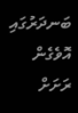ބަނދަރުގައި އޮވެގެން ރަށަށް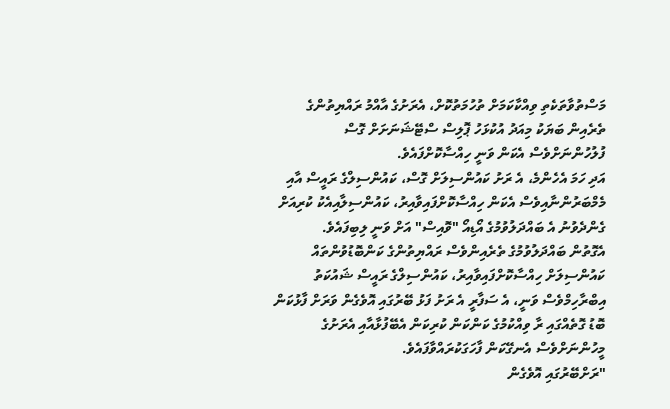މަސްތުވާތަކެތި ވިއްކާކަމަށް ތުހުމަތުކޮށް، އެރަށުގެ އާއްމު ރައްޔިތުންގެ ތެރެއިން ބަޔަކު މިއަދު އުކުޅަހު ޕޮލިސް ސްޓޭޝަނަށަށް ގޮސް ފުލުހުންނަށްވެސް އެކަން ވަނީ ހިއްސާކޮށްފައެވެ.
އަދި ހަމަ އެހެންމެ، އެ ރަށު ކައުންސިލަށް ގޮސް، ކައުންސިލްގެ ރައީސް އާއި މެމްބަރުންނާއިވެސް އެކަން ހިއްސާކޮށްފައިވާއިރު، ކައުންސިލާއިއެކު ކުރިއަށް ގެންދެވުނު އެ ބައްދަލުވުމުގެ އޯޑިއޯ "ވޮއިސް" އަށް ވަނީ ލިބިފައެވެ.
އެގޮތުން ބައްދަލުވުމުގެ ތެރެއިންވެސް ރައްޔިތުންގެ ކަންބޮޑުވުންތައް ކައުންސިލަށް ހިއްސާކޮށްފައިވާއިރު، ކައުންސިލްގެ ރައީސް ޝައުކަތު އިބްރާހިމްވެސް ވަނީ، އެ ސަފާރީ އެ ރަށު ފަޅު ބޭރުގައި އޮވެގެން ވަރަށް ފާޅުކަން ބޮޑު ގޮތެއްގައި ރާ ވިއްކުމުގެ ކަންކަން ކުރިކަން އެބޭފުޅާއާއި އެރަށުގެ މީހުންނަށްވެސް އެނގޭކަން ފާހަގަކުރައްވާފައެވެ.
"ރަށްބޭރުގައި އޮވެގެން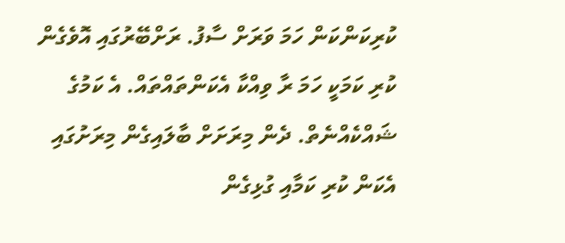ކުރިކަންކަން ހަމަ ވަރަށް ސާފު. ރަށްބޭރުގައި އޮވެގެން ކުރި ކަމަކީ ހަމަ ރާ ވިއްކާ އެކަންތައްތައް. އެ ކަމުގެ ޝައްކެއްނެތް. ދެން މިރަށަށް ބާލައިގެން މިރަށުގައި އެކަން ކުރި ކަމާއި ގުޅިގެން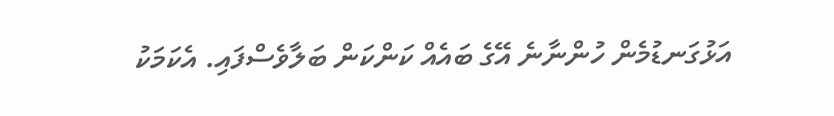އަޅުގަނޑުމެން ހުންނާނެ އޭގެ ބައެއް ކަންކަން ބަލާވެސްފައި. އެކަމަކު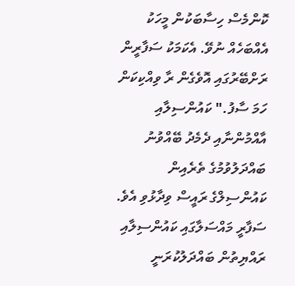ކޮންމެސް ހިސާބަކުން މީހަކު އެއްބަހެއް ނުވޭ. އެކަމަކު ސަފާރީން ރަށްބޭރުގައި އޮވެގެން ރާ ވިއްކިކަން ހަމަ ސާފު." ކައުންސިލާއި އާއްމުންނާއި ދެމެދު ބޭއްވުނު ބައްދަލުވުމުގެ ތެރެއިން ކައުންސިލްގެ ރައީސް ވިދާޅުވި އެވެ.
ސަފާރީ މައްސަލާގައި ކައުންސިލާއި ރައްޔިތުން ބައްދަލުކުރަނީ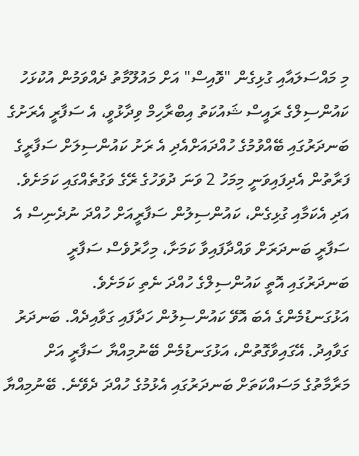މި މައްސަލައާއި ގުޅިގެން "ވޮއިސް" އަށް މައުލޫމާތު ދެއްވަމުން އުކުޅަހު ކައުންސިލްގެ ރައީސް ޝައުކަތު އިބްރާހިމް ވިދާޅުވީ، އެ ސަފާރީ އެރަށުގެ ބަނދަރުގައި ބޭއްވުމުގެ ހުއްދައަށްއެދި އެ ރަށު ކައުންސިލަށް ސަފާރީގެ ފަރާތުން އެދިފައިވަނީ މިމަހު 2 ވަނަ ދުވަހުގެ ރޭގެ ވަގުތެއްގައި ކަމަށެވެ. އަދި އެކަމާއި ގުޅިގެން، ކައުންސިލުން ސަފާރީއަށް ހުއްދަ ނުދެނިސް އެ ސަފާރީ ބަނދަރަށް ވައްދާފައިވާ ކަމަށާ، މިހާރުވެސް ސަފާރީ ބަނދަރުގައި އޮތީ ކައުންސިލްގެ ހުއްދަ ނެތި ކަމަށެވެ.
އަޅުގަނޑުމެންގެ އެބަ އޮވޭ ކައުންސިލުން ހަދާފައި ގަވާއިދެއް. ބަނދަރު ގަވާއިދު. އޭގައިވާގޮތުން، އަޅުގަނޑުމެން ބޭނުމިއްޔާ ސަފާރީ އަށް މަރާމާތުގެ މަސައްކަތަށް ބަނދަރުގައި އެޅުމުގެ ހުއްދަ ދެވޭނެ. ބޭނުމިއްޔާ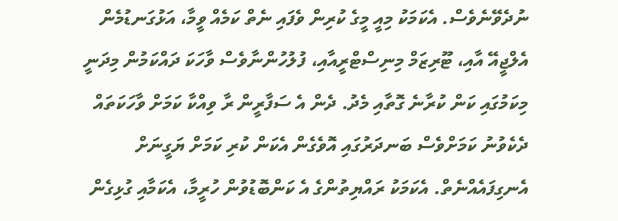ނުދެވޭނެވެސް. އެކަމަކު މިއީ މީގެ ކުރިން ވެފައި ނެތް ކަމެއް ވީމާ، އަޅުގަނޑުމެން އެލްޖީއޭ އާއި، ޓޫރިޒަމް މިނިސްޓްރީއާއި، ފުލުހުންނާވެސް ވާހަކަ ދައްކަމުން މިދަނީ މިކަމުގައި ކަން ކުރާނެ ގޮތާއި މެދު. ދެން އެ ސަފާރީން ރާ ވިއްކާ ކަމަށް ވާހަކަތައް ދެކެވުނު ކަމަށްވެސް ބަނދަރުގައި އޮވެގެން އެކަން ކުރި ކަމަށް ޔަގީނަށް އެނގިފައެއްނެތް. އެކަމަކު ރައްޔިތުންގެ އެ ކަންބޮޑުވުން ހުރީމާ، އެކަމާއި ގުޅިގެން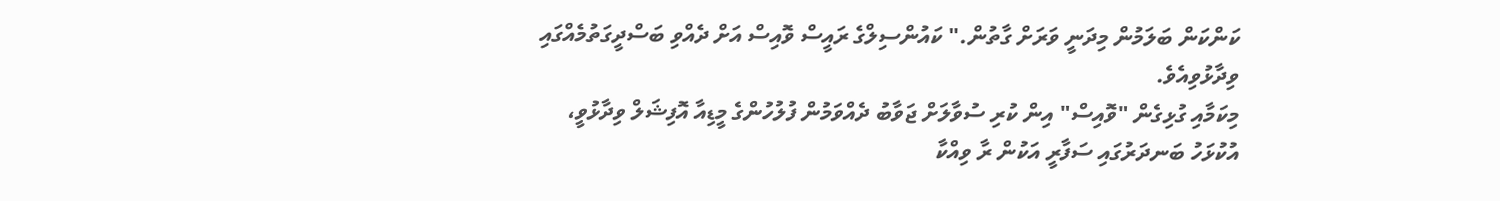ކަންކަން ބަލަމުން މިދަނީ ވަރަށް ގާތުން." ކައުންސިލްގެ ރައީސް ވޮއިސް އަށް ދެއްވި ބަސްދީގަތުމެއްގައި ވިދާޅުވިއެވެ.
މިކަމާއި ގުޅިގެން "ވޮއިސް" އިން ކުރި ސުވާލަށް ޖަވާބު ދެއްވަމުން ފުލުހުންގެ މީޑިއާ އޮފިޝަލް ވިދާޅުވީ، އުކުޅަހު ބަނދަރުގައި ސަފާރީ އަކުން ރާ ވިއްކާ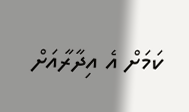ކަމަށް އެ އިދާރާއަށް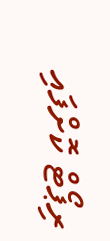ރިޕޯޓް ކޮށްފައި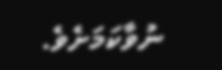ނުވާކަމަށެވެ.